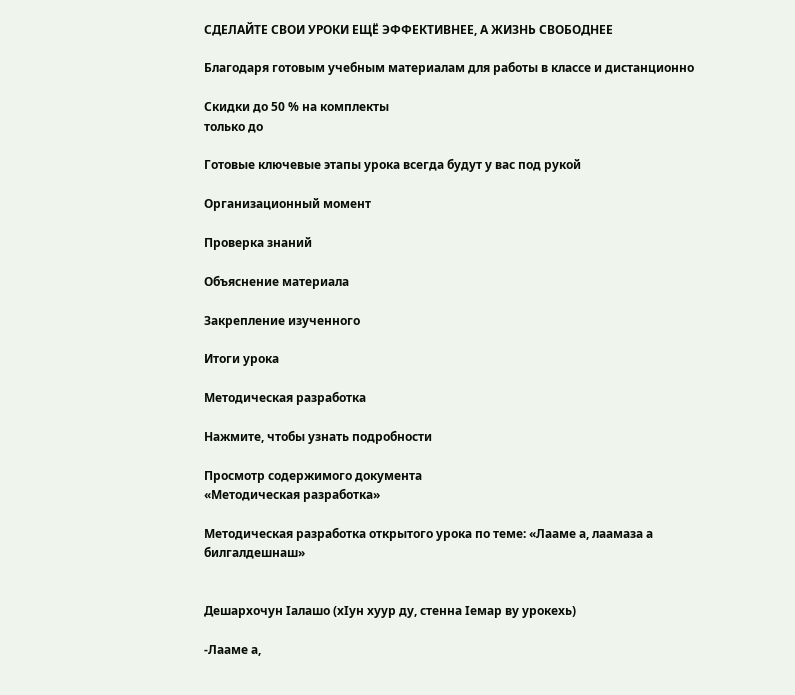СДЕЛАЙТЕ СВОИ УРОКИ ЕЩЁ ЭФФЕКТИВНЕЕ, А ЖИЗНЬ СВОБОДНЕЕ

Благодаря готовым учебным материалам для работы в классе и дистанционно

Скидки до 50 % на комплекты
только до

Готовые ключевые этапы урока всегда будут у вас под рукой

Организационный момент

Проверка знаний

Объяснение материала

Закрепление изученного

Итоги урока

Методическая разработка

Нажмите, чтобы узнать подробности

Просмотр содержимого документа
«Методическая разработка»

Методическая разработка открытого урока по теме: «Лааме а, лаамаза а билгалдешнаш»


Дешархочун Iалашо (хIун хуур ду, стенна Iемар ву урокехь)

-Лааме а,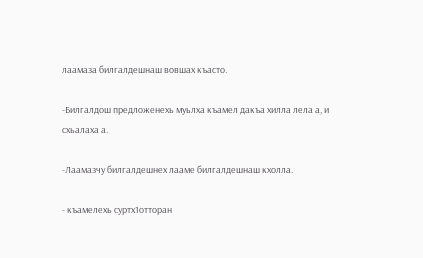лаамаза билгалдешнаш вовшах къасто.

-Билгалдош предложенехь муьлха къамел дакъа хилла лела а, и схьалаха а.

-Лаамазчу билгалдешнех лааме билгалдешнаш кхолла.

- къамелехь суртх1отторан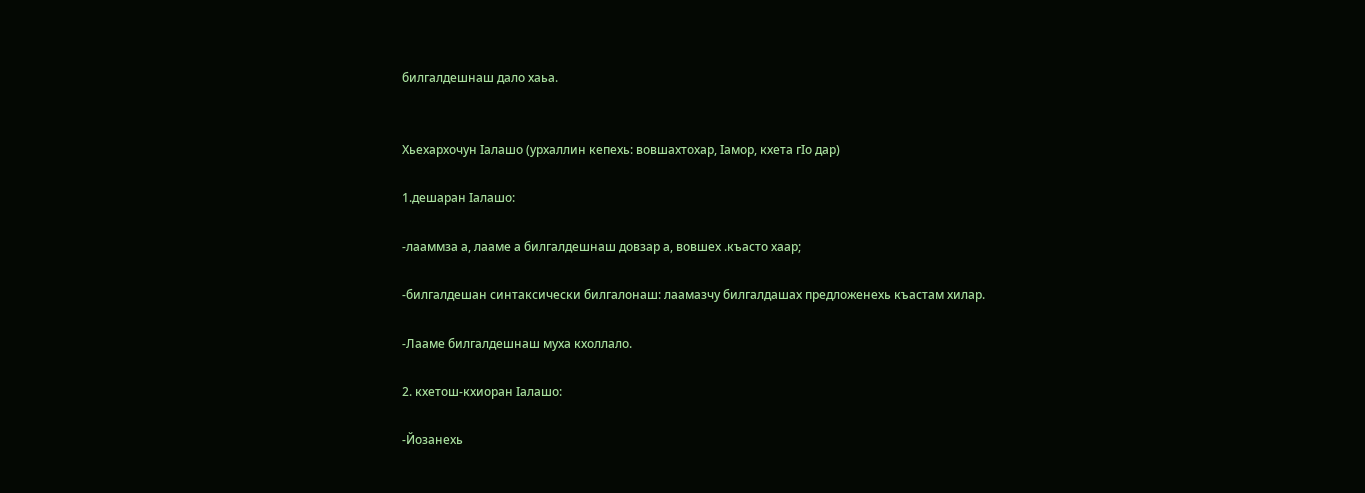билгалдешнаш дало хаьа.


Хьехархочун Iалашо (урхаллин кепехь: вовшахтохар, Iамор, кхета гIо дар)

1.дешаран Iалашо:

-лааммза а, лааме а билгалдешнаш довзар а, вовшех .къасто хаар;

-билгалдешан синтаксически билгалонаш: лаамазчу билгалдашах предложенехь къастам хилар.

-Лааме билгалдешнаш муха кхоллало.

2. кхетош-кхиоран Iалашо:

-Йозанехь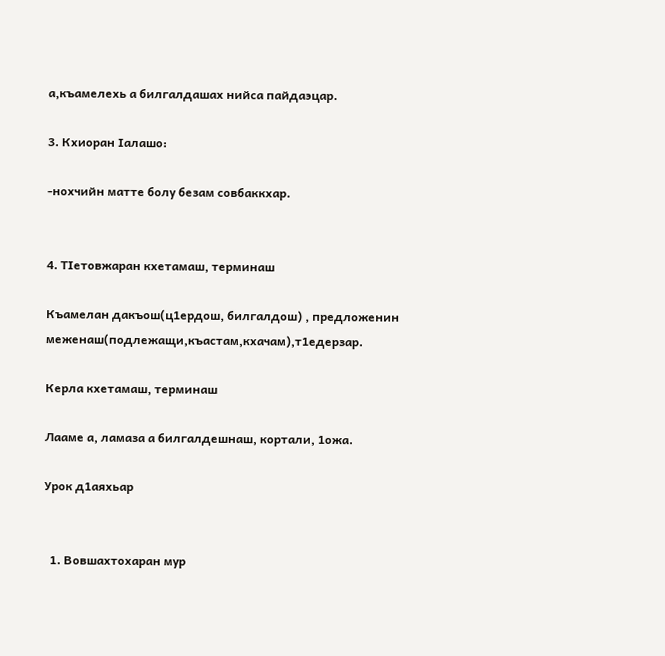а,къамелехь а билгалдашах нийса пайдаэцар.

3. Кхиоран Iалашо:

-нохчийн матте болу безам совбаккхар.


4. ТIетовжаран кхетамаш, терминаш

Къамелан дакъош(ц1ердош, билгалдош) , предложенин меженаш(подлежащи,къастам,кхачам),т1едерзар.

Керла кхетамаш, терминаш

Лааме а, ламаза а билгалдешнаш, кортали, 1ожа.

Урок д1аяхьар


  1. Вовшахтохаран мур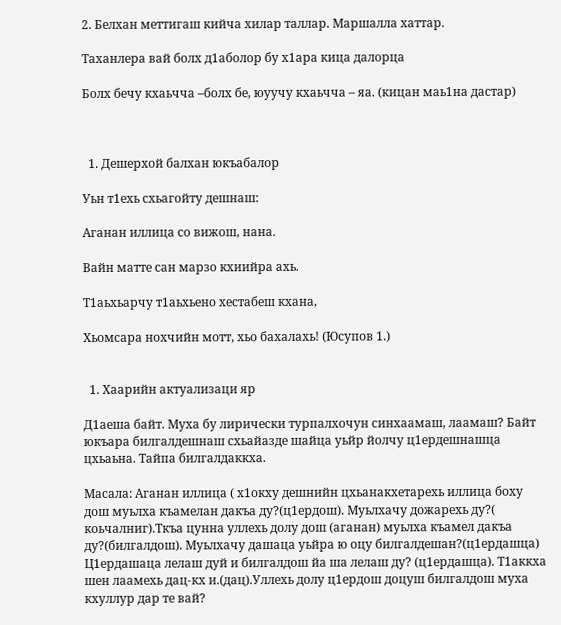2. Белхан меттигаш кийча хилар таллар. Маршалла хаттар.

Таханлера вай болх д1аболор бу х1ара кица далорца

Болх бечу кхаьчча –болх бе, юуучу кхаьчча – яа. (кицан маь1на дастар)



  1. Дешерхой балхан юкъабалор

Уьн т1ехь схьагойту дешнаш:

Аганан иллица со вижош, нана.

Вайн матте сан марзо кхиийра ахь.

Т1аьхьарчу т1аьхьено хестабеш кхана,

Хьомсара нохчийн мотт, хьо бахалахь! (Юсупов 1.)


  1. Хаарийн актуализаци яр

Д1аеша байт. Муха бу лирически турпалхочун синхаамаш, лаамаш? Байт юкъара билгалдешнаш схьайазде шайца уьйр йолчу ц1ердешнашца цхьаьна. Тайпа билгалдаккха.

Масала: Аганан иллица ( х1окху дешнийн цхьанакхетарехь иллица боху дош муьлха къамелан дакъа ду?(ц1ердош). Муьлхачу дожарехь ду?( коьчалниг).Ткъа цунна уллехь долу дош (аганан) муьлха къамел дакъа ду?(билгалдош). Муьлхачу дашаца уьйра ю оцу билгалдешан?(ц1ердашца) Ц1ердашаца лелаш дуй и билгалдош йа ша лелаш ду? (ц1ердашца). Т1аккха шен лаамехь дац-кх и.(дац).Уллехь долу ц1ердош доцуш билгалдош муха кхуллур дар те вай?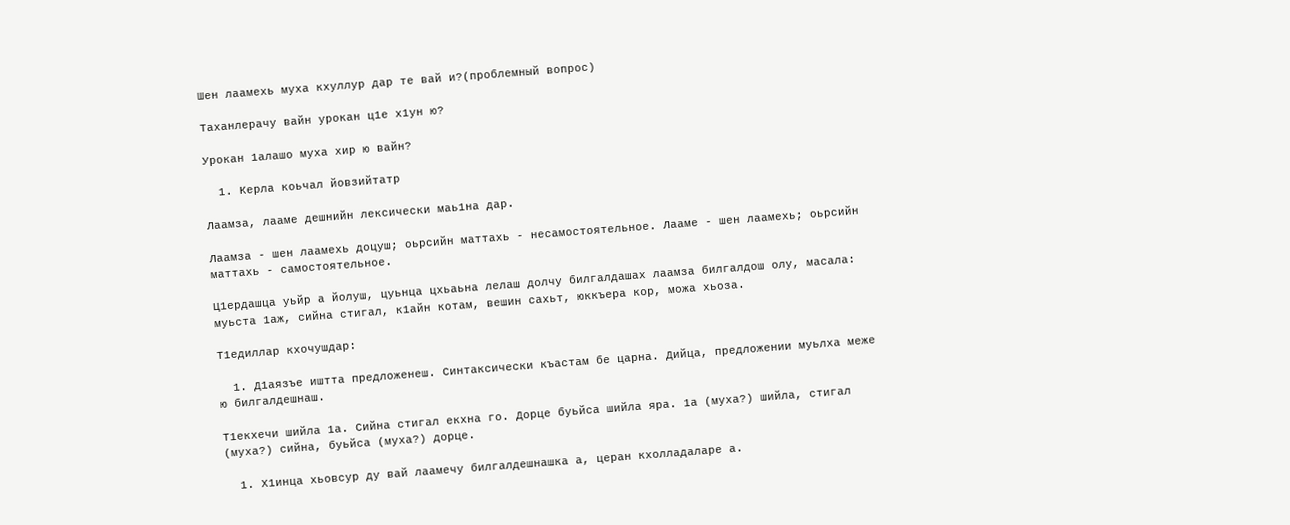Шен лаамехь муха кхуллур дар те вай и?(проблемный вопрос)

Таханлерачу вайн урокан ц1е х1ун ю?

Урокан 1алашо муха хир ю вайн?

  1. Керла коьчал йовзийтатр

Лаамза, лааме дешнийн лексически маь1на дар.

Лаамза - шен лаамехь доцуш; оьрсийн маттахь - несамостоятельное. Лааме - шен лаамехь; оьрсийн маттахь - самостоятельное.

Ц1ердашца уьйр а йолуш, цуьнца цхьаьна лелаш долчу билгалдашах лаамза билгалдош олу, масала: муьста 1аж, сийна стигал, к1айн котам, вешин сахьт, юккъера кор, можа хьоза.

Т1едиллар кхочушдар:

  1. Д1аязъе иштта предложенеш. Синтаксически къастам бе царна. Дийца, предложении муьлха меже ю билгалдешнаш.

Т1екхечи шийла 1а. Сийна стигал екхна го. Дорце буьйса шийла яра. 1а (муха?) шийла, стигал (муха?) сийна, буьйса (муха?) дорце.

  1. Х1инца хьовсур ду вай лаамечу билгалдешнашка а, церан кхолладаларе а.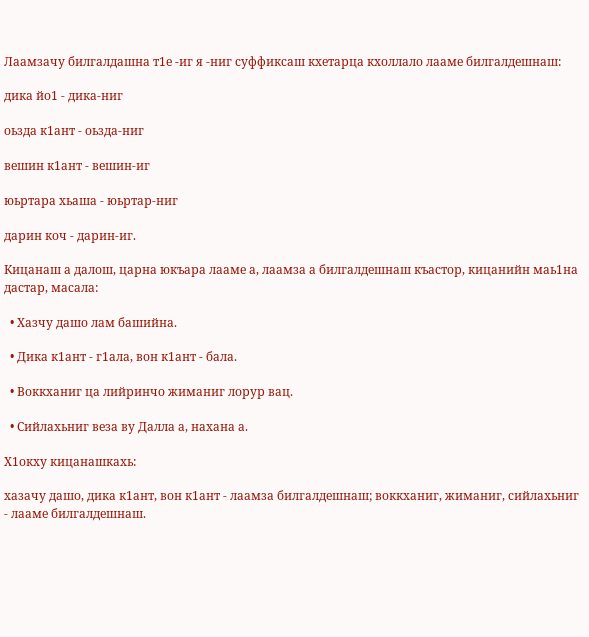Лаамзачу билгалдашна т1е -иг я -ниг суффиксаш кхетарца кхоллало лааме билгалдешнаш:

дика йо1 - дика-ниг

оьзда к1ант - оьзда-ниг

вешин к1ант - вешин-иг

юьртара хьаша - юьртар-ниг

дарин коч - дарин-иг.

Кицанаш а далош, царна юкъара лааме а, лаамза а билгалдешнаш къастор, кицанийн маь1на дастар, масала:

  • Хазчу дашо лам башийна.

  • Дика к1ант - г1ала, вон к1ант - бала.

  • Воккханиг ца лийринчо жиманиг лорур вац.

  • Сийлахьниг веза ву Далла а, нахана а.

Х1окху кицанашкахь:

хазачу дашо, дика к1ант, вон к1ант - лаамза билгалдешнаш; воккханиг, жиманиг, сийлахьниг - лааме билгалдешнаш.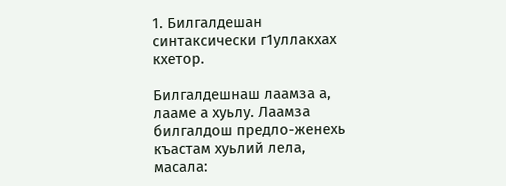1. Билгалдешан синтаксически г1уллакхах кхетор.

Билгалдешнаш лаамза а, лааме а хуьлу. Лаамза билгалдош предло-женехь къастам хуьлий лела, масала: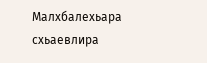Малхбалехьара схьаевлира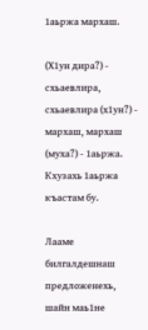1аьржа мархаш.

(Х1ун дира?) - схьаевлира, схьаевлира (х1ун?) - мархаш, мархаш (муха?) - 1аьржа. Кхузахь 1аьржа къастам бу.

Лааме билгалдешнаш предложенехь, шайн маь1не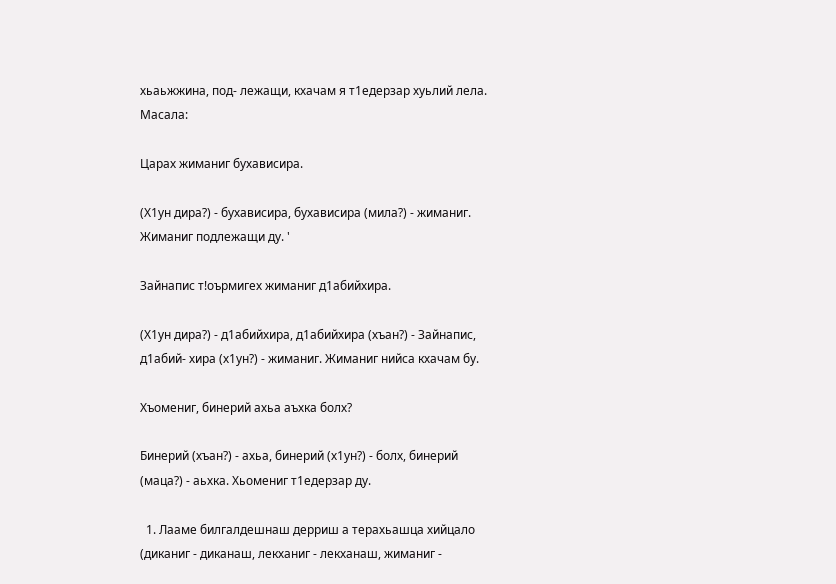хьаьжжина, под- лежащи, кхачам я т1едерзар хуьлий лела. Масала:

Царах жиманиг бухависира.

(Х1ун дира?) - бухависира, бухависира (мила?) - жиманиг. Жиманиг подлежащи ду. '

Зайнапис т!оърмигех жиманиг д1абийхира.

(Х1ун дира?) - д1абийхира, д1абийхира (хъан?) - Зайнапис, д1абий- хира (х1ун?) - жиманиг. Жиманиг нийса кхачам бу.

Хъомениг, бинерий ахьа аъхка болх?

Бинерий (хъан?) - ахьа, бинерий (х1ун?) - болх, бинерий (маца?) - аьхка. Хьомениг т1едерзар ду.

  1. Лааме билгалдешнаш дерриш а терахьашца хийцало (диканиг - диканаш, лекханиг - лекханаш, жиманиг -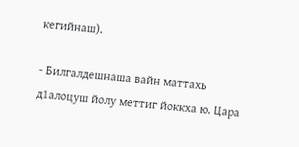кегийнаш).

- Билгалдешнаша вайн маттахь д1алоцуш йолу меттиг йоккха ю. Цара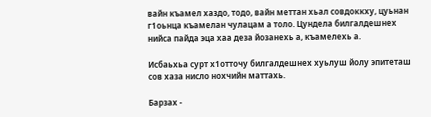вайн къамел хаздо, тодо, вайн меттан хьал совдоккху, цуьнан г1оьнца къамелан чулацам а толо. Цундела билгалдешнех нийса пайда эца хаа деза йозанехь а, къамелехь а.

Исбаьхьа сурт х1отточу билгалдешнех хуьлуш йолу эпитеташ сов хаза нисло нохчийн маттахь.

Барзах -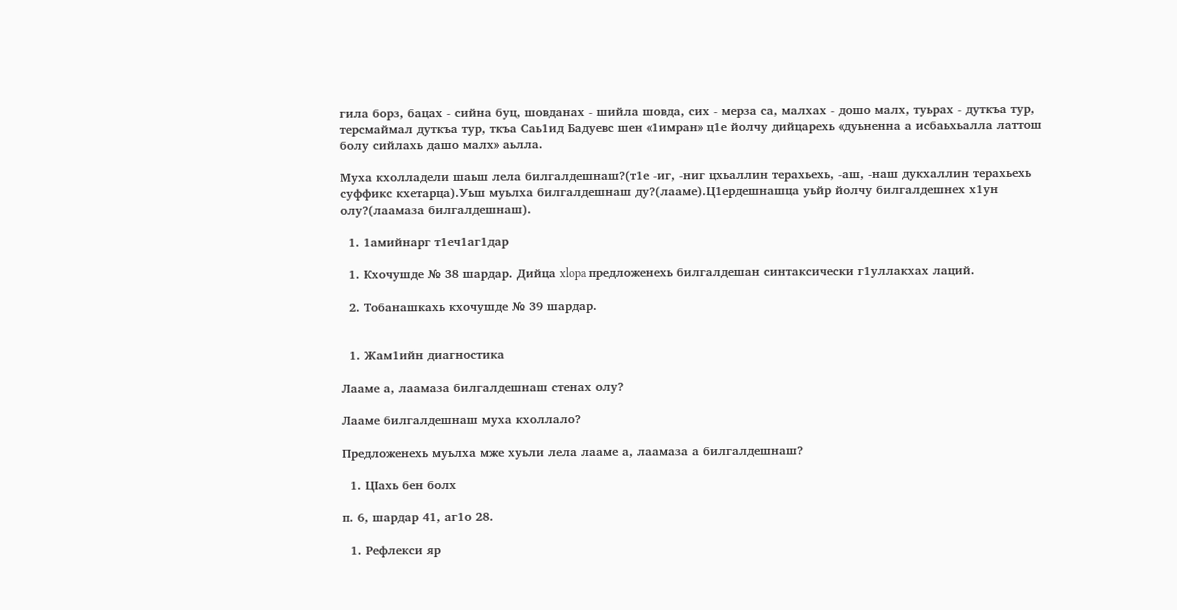гила борз, бацах - сийна буц, шовданах - шийла шовда, сих - мерза са, малхах - дошо малх, туьрах - дуткъа тур, терсмаймал дуткъа тур, ткъа Саь1ид Бадуевс шен «1имран» ц1е йолчу дийцарехь «дуьненна а исбаьхьалла латтош болу сийлахь дашо малх» аьлла.

Муха кхолладели шаьш лела билгалдешнаш?(т1е -иг, -ниг цхьаллин терахьехь, -аш, -наш дукхаллин терахьехь суффикс кхетарца).Уьш муьлха билгалдешнаш ду?(лааме).Ц1ердешнашца уьйр йолчу билгалдешнех х1ун олу?(лаамаза билгалдешнаш).

  1. 1амийнарг т1еч1аг1дар

  1. Кхочушде № 38 шардар. Дийца xlopa предложенехь билгалдешан синтаксически г1уллакхах лаций.

  2. Тобанашкахь кхочушде № 39 шардар.


  1. Жам1ийн диагностика

Лааме а, лаамаза билгалдешнаш стенах олу?

Лааме билгалдешнаш муха кхоллало?

Предложенехь муьлха мже хуьли лела лааме а, лаамаза а билгалдешнаш?

  1. ЦIахь бен болх

п. 6, шардар 41, аг1о 28.

  1. Рефлекси яр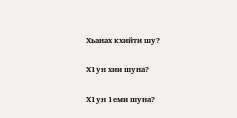Хьанах кхийти шу?

Х1ун хии шуна?

Х1ун 1еми шуна?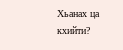Хьанах ца кхийти?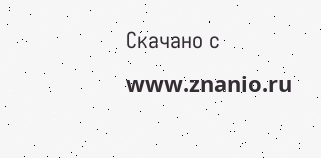Скачано с www.znanio.ru